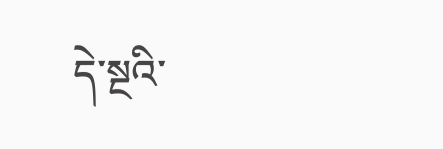དེ་སྔའི་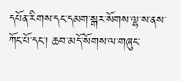དཔོན་རིགས་དང་དམག་སྒར་སོགས་ལྷ་ས་ནས་ཀོང་པོ་དང་། ཆབ་མདོ་སོགས་ལ་གཞུང་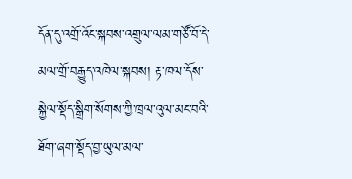དོན་དུ་འགྲོ་འོང་སྐབས་འགྲུལ་ལམ་གཙོ་བོ་དེ་མལ་གྲོ་བརྒྱུད་འཁེལ་སྐབས། རྟ་ཁལ་དོས་སྐྱེལ་སྡོད་སྒྲིག་སོགས་ཀྱི་ཁྲལ་འུལ་མང་བའི་ཐོག་ཞག་སྡོད་བྱ་ཡུལ་མལ་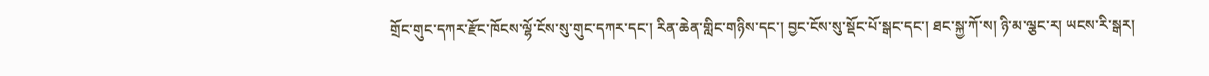གྲོང་གུང་དཀར་རྫོང་ཁོངས་ལྷོ་ངོས་སུ་གུང་དཀར་དང་། རིན་ཆེན་གླིང་གཉིས་དང་། བྱང་ངོས་སུ་སྡོང་པོ་སྒང་དང་། ཐང་སྐྱ་ཀོ་ས། ཉི་མ་ལྕང་ར། ཡངས་རི་སྒར།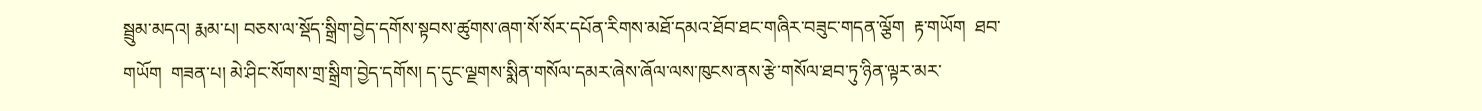སྦྲུམ་མདའ། རྨམ་པ། བཅས་ལ་སྡོད་སྒྲིག་བྱེད་དགོས་སྟབས་ཚུགས་ཞག་སོ་སོར་དཔོན་རིགས་མཐོ་དམའ་ཐོབ་ཐང་གཞིར་བཟུང་གདན་ལྕོག  རྟ་གཡོག  ཐབ་གཡོག  གཟན་པ། མེ་ཤིང་སོགས་གྲ་སྒྲིག་བྱེད་དགོས། ད་དུང་ལྗགས་སྨིན་གསོལ་དམར་ཞེས་ཞོལ་ལས་ཁུངས་ནས་རྩེ་གསོལ་ཐབ་ཏུ་ཉིན་ལྟར་མར་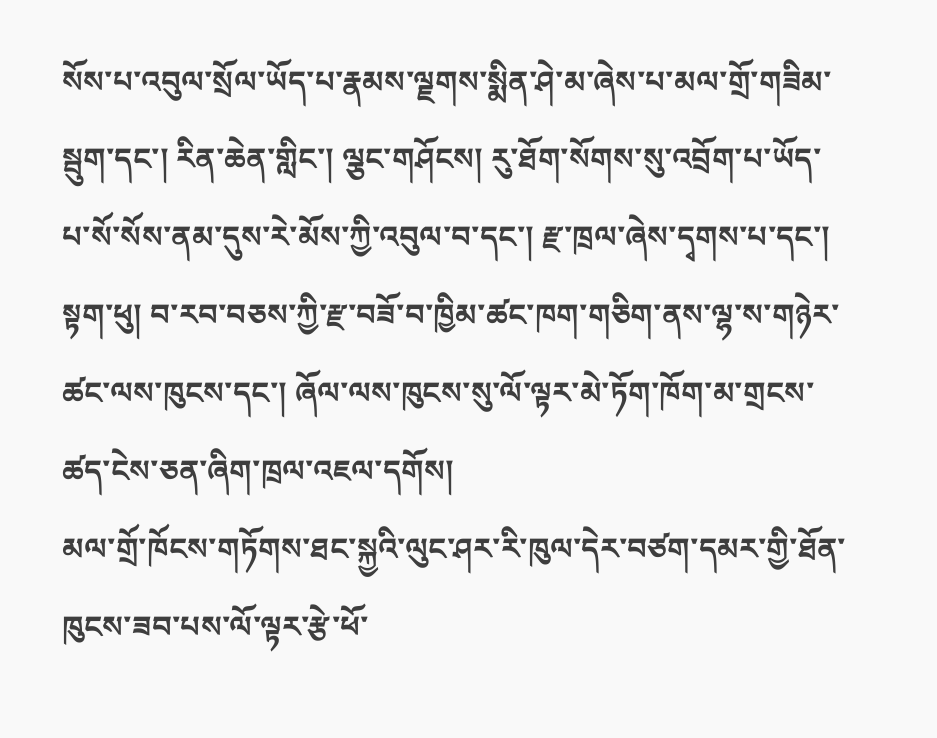སོས་པ་འབུལ་སྲོལ་ཡོད་པ་རྣམས་ལྗགས་སྨིན་ཤེ་མ་ཞེས་པ་མལ་གྲོ་གཟིམ་སྦུག་དང་། རིན་ཆེན་གླིང་། ལྕང་གཤོངས། རུ་ཐོག་སོགས་སུ་འབྲོག་པ་ཡོད་པ་སོ་སོས་ནམ་དུས་རེ་མོས་ཀྱི་འབུལ་བ་དང་། རྫ་ཁྲལ་ཞེས་དྭགས་པ་དང་། སྟག་ཕུ། བ་རབ་བཅས་ཀྱི་རྫ་བཟོ་བ་ཁྱིམ་ཚང་ཁག་གཅིག་ནས་ལྷ་ས་གཉེར་ཚང་ལས་ཁུངས་དང་། ཞོལ་ལས་ཁུངས་སུ་ལོ་ལྟར་མེ་ཏོག་ཁོག་མ་གྲངས་ཚད་ངེས་ཅན་ཞིག་ཁྲལ་འཇལ་དགོས།
མལ་གྲོ་ཁོངས་གཏོགས་ཐང་སྐྱའི་ལུང་ཤར་རི་ཁུལ་དེར་བཙག་དམར་གྱི་ཐོན་ཁུངས་ཟབ་པས་ལོ་ལྟར་རྩེ་ཕོ་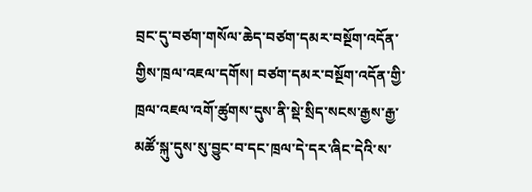བྲང་དུ་བཙག་གསོལ་ཆེད་བཙག་དམར་བསྔོག་འདོན་གྱིས་ཁྲལ་འཇལ་དགོས། བཙག་དམར་བསྔོག་འདོན་གྱི་ཁྲལ་འཇལ་འགོ་ཚུགས་དུས་ནི་སྡེ་སྲིད་སངས་རྒྱས་རྒྱ་མཚོ་སྐུ་དུས་སུ་བྱུང་བ་དང་ཁྲལ་དེ་དར་ཞིང་དེའི་ས་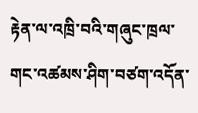རྟེན་ལ་འཁྲི་བའི་གཞུང་ཁྲལ་གང་འཚམས་ཤིག་བཙག་འདོན་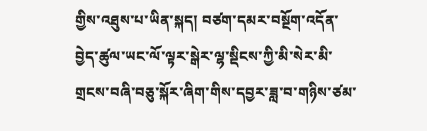གྱིས་འཐུས་པ་ཡིན་སྐད། བཙག་དམར་བསྔོག་འདོན་བྱེད་ཚུལ་ཡང་ལོ་ལྟར་སྒེར་ལྷ་སྡིངས་ཀྱི་མི་སེར་མི་གྲངས་བཞི་བཅུ་སྐོར་ཞིག་གིས་དབྱར་ཟླ་བ་གཉིས་ཙམ་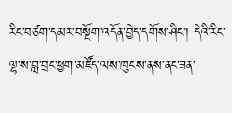རིང་བཙག་དམར་བསྔོག་འདོན་བྱེད་དགོས་ཤིང་། དེའི་རིང་ལྷ་ས་བླ་བྲང་ཕྱག་མཛོད་ལས་ཁུངས་ནས་ནང་ཟན་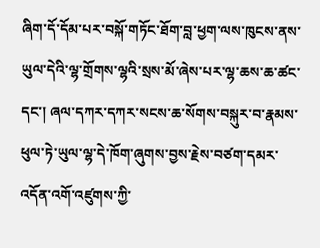ཞིག་དོ་དོམ་པར་བསྐོ་གཏོང་ཐོག་བླ་ཕྱག་ལས་ཁུངས་ནས་ཡུལ་དེའི་ལྷ་གྲོགས་ལྷའི་སྲས་མོ་ཞེས་པར་ལྷ་ཆས་ཆ་ཚང་དང་། ཞལ་དཀར་དཀར་སངས་ཆ་སོགས་བསྐུར་བ་རྣམས་ཕུལ་ཏེ་ཡུལ་ལྷ་དེ་ཁོག་ཞུགས་བྱས་རྗེས་བཙག་དམར་འདོན་འགོ་འཛུགས་ཀྱི་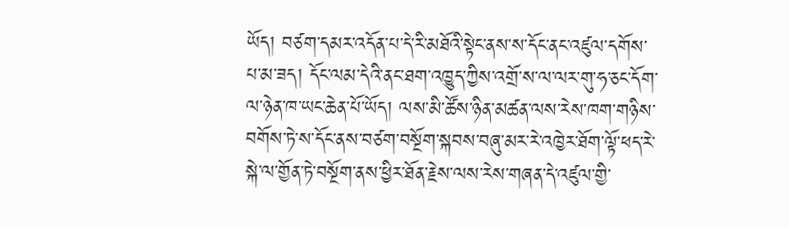ཡོད། བཙག་དམར་འདོན་པ་དེ་རི་མཐོའི་སྟེང་ནས་ས་དོང་ནང་འཛུལ་དགོས་པ་མ་ཟད། དོང་ལམ་དེའི་ནང་ཐག་འཁྱུད་ཀྱིས་འགྲོ་ས་ལ་ལར་གུ་ཧ་ཅང་དོག་ལ་ཉེན་ཁ་ཡང་ཆེན་པོ་ཡོད། ལས་མི་ཚོས་ཉིན་མཚན་ལས་རེས་ཁག་གཉིས་བགོས་ཏེ་ས་དོང་ནས་བཙག་བསྔོག་སྐབས་བཞུ་མར་རེ་འཁྱེར་ཐོག་ལྟོ་ཕད་རེ་སྐེ་ལ་གྱོན་ཏེ་བསྔོག་ནས་ཕྱིར་ཐོན་རྗེས་ལས་རེས་གཞན་དེ་འཛུལ་གྱི་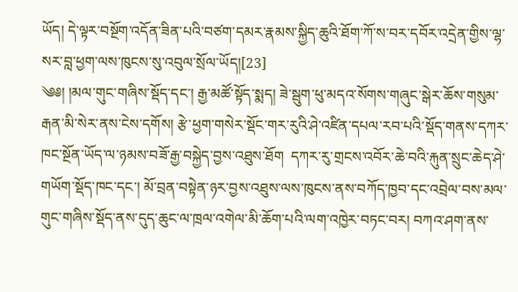ཡོད། དེ་ལྟར་བསྔོག་འདོན་ཟིན་པའི་བཙག་དམར་རྣམས་སྐྱིད་ཆུའི་ཐོག་ཀོ་ས་བར་དབོར་འདྲེན་གྱིས་ལྷ་སར་བླ་ཕྱག་ལས་ཁུངས་སུ་འབུལ་སྲོལ་ཡོད།[23]
༄༅། །མལ་གུང་གཞིས་སྡོད་དང་། རྒྱ་མཚོ་སྟོད་སྨད། ཟེ་སྦུག་ཕུ་མདའ་སོགས་གཞུང་སྒེར་ཆོས་གསུམ་རྒན་མི་སེར་ནས་ངེས་དགོས། རྩེ་ཕྱག་གསེར་སྡོང་གར་རུའི་ཤེ་འཛིན་དཔལ་རབ་པའི་སྡོད་གནས་དཀར་ཁང་སྔོན་ཡོད་ལ་ཉམས་བཟོ་རྒྱ་བསྐྱེད་བྱས་འཐུས་ཐོག  དཀར་རུ་གྲངས་འབོར་ཆེ་བའི་རྐུན་སྲུང་ཆེད་ཤེ་གཡོག་སྡོད་ཁང་དང་། མོ་བྲན་བསྟེན་ཉར་བྱས་འཐུས་ལས་ཁུངས་ནས་བཀོད་ཁྱབ་དང་འབྲེལ་བས་མལ་གུང་གཞིས་སྡོད་ནས་དུད་ཆུང་ལ་ཁྲལ་འགེལ་མི་ཆོག་པའི་ལག་འཁྱེར་བཏང་བར། བཀའ་ཤག་ནས་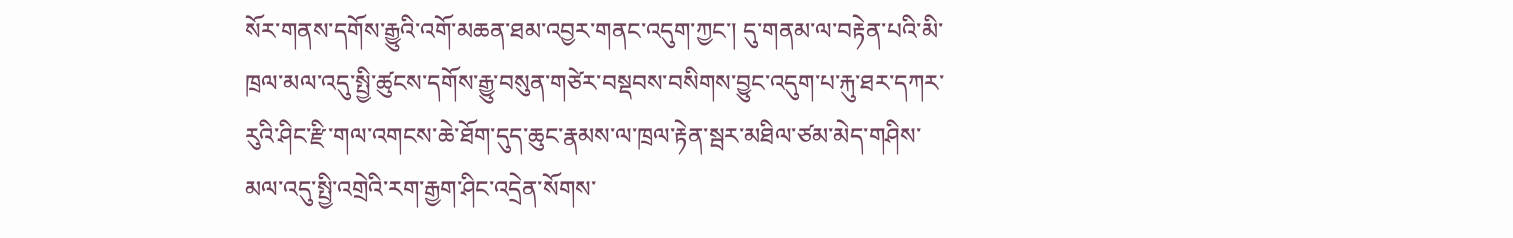སོར་གནས་དགོས་རྒྱུའི་འགོ་མཆན་ཐམ་འབྱར་གནང་འདུག་ཀྱང་། དུ་གནམ་ལ་བརྟེན་པའི་མི་ཁྲལ་མལ་འདུ་སྤྱི་ཚུངས་དགོས་རྒྱུ་བསུན་གཙེར་བསྡབས་བསིགས་བྱུང་འདུག་པ་རྐུ་ཐར་དཀར་རུའི་ཤིང་རྫི་གལ་འགངས་ཆེ་ཐོག་དུད་ཆུང་རྣམས་ལ་ཁྲལ་རྟེན་སྦར་མཐིལ་ཙམ་མེད་གཤིས་མལ་འདུ་སྤྱི་འགྲེའི་རག་རྒྱག་ཤིང་འདྲེན་སོགས་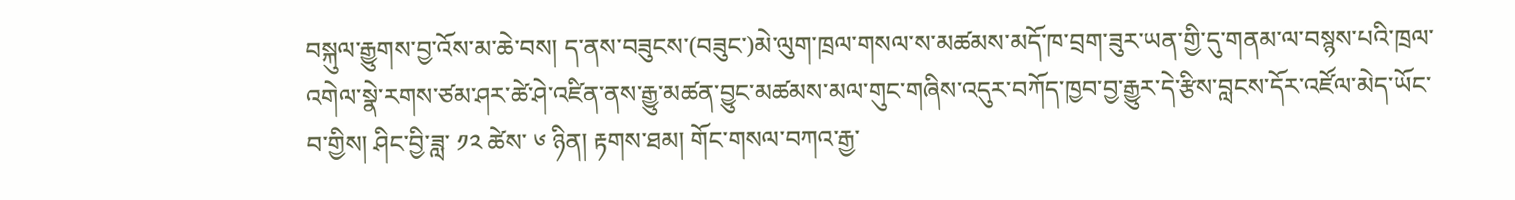བསྐུལ་རྒྱུགས་བྱ་འོས་མ་ཆེ་བས། ད་ནས་བཟུངས་(བཟུང་)མེ་ལུག་ཁྲལ་གསལ་ས་མཚམས་མདོ་ཁ་བྲག་ཟུར་ཡན་གྱི་དུ་གནམ་ལ་བསྙས་པའི་ཁྲལ་འགེལ་སྣེ་རགས་ཙམ་ཤར་ཚེ་ཤེ་འཛིན་ནས་རྒྱུ་མཚན་བྱུང་མཚམས་མལ་གུང་གཞིས་འདུར་བཀོད་ཁྱབ་བྱ་རྒྱུར་དེ་རྩིས་བླངས་དོར་འཛོལ་མེད་ཡོང་བ་གྱིས། ཤིང་བྱི་ཟླ་ ༡༢ ཚེས་ ༦ ཉིན། རྟགས་ཐམ། གོང་གསལ་བཀའ་རྒྱ་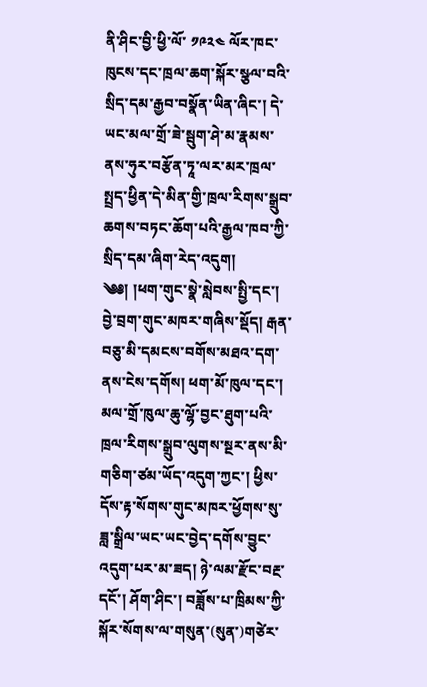ནི་ཤིང་བྱི་ཕྱི་ལོ་ ༡༩༢༤ ལོར་ཁང་ཁུངས་དང་ཁྲལ་ཆག་སྐོར་སྩལ་བའི་སྲིད་དམ་རྒྱབ་བསྣོན་ཡིན་ཞིང་། དེ་ཡང་མལ་གྲོ་ཟེ་སྦུག་ཤེ་མ་རྣམས་ནས་ཧུར་བརྩོན་ཏཱ་ལར་མར་ཁྲལ་སྤྲད་ཕྱིན་དེ་མིན་གྱི་ཁྲལ་རིགས་སྒྲུབ་ཆགས་བཏང་ཆོག་པའི་རྒྱལ་ཁབ་ཀྱི་སྲིད་དམ་ཞིག་རེད་འདུག།
༄༅། །ཕག་གུང་སྣེ་སླེབས་སྤྱི་དང་། བྱེ་བྲག་གུང་མཁར་གཞིས་སྡོད། རྒན་བཅུ་མི་དམངས་བགོས་མཐའ་དག་ནས་ངེས་དགོས། ཕག་མོ་ཁུལ་དང་། མལ་གྲོ་ཁུལ་ཆུ་ལྷོ་བྱང་ཐུག་པའི་ཁྲལ་རིགས་སྒྲུབ་ལུགས་སྔར་ནས་མི་གཅིག་ཙམ་ཡོད་འདུག་ཀྱང་། ཕྱིས་དོས་རྟ་སོགས་གུང་མཁར་ཕྱོགས་སུ་ཟླ་སྒྲིལ་ཡང་ཡང་བྱེད་དགོས་བྱུང་འདུག་པར་མ་ཟད། ཉེ་ལམ་རྫོང་བརྔ་དངོ་། ཤོག་ཤིང་། བཟློས་པ་ཁྲིམས་ཀྱི་སྐོར་སོགས་ལ་གསུན་(སུན་)གཙེར་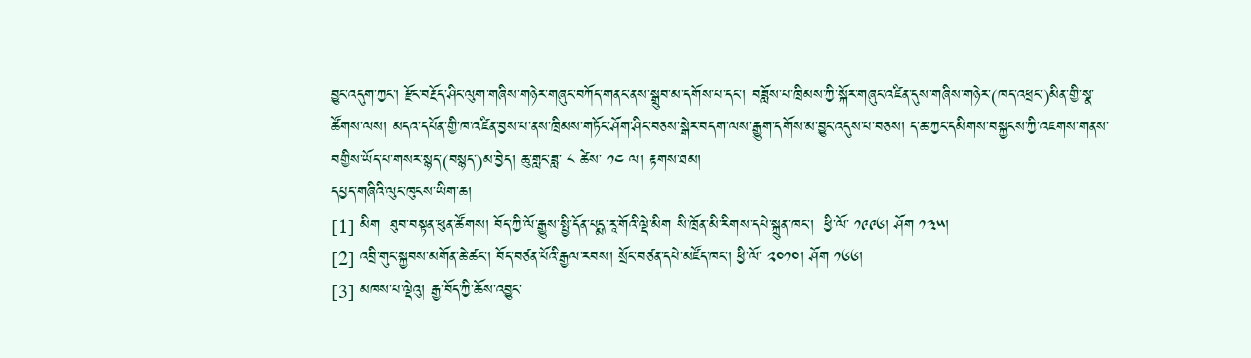བྱུང་འདུག་ཀྱང་། རྫོང་བརྔོད་ཤིང་ལུག་གཞིས་གཉེར་གཞུང་བཀོད་གནང་ནས་སྒྲུབ་མ་དགོས་པ་དང་། བཟློས་པ་ཁྲིམས་ཀྱི་སྐོར་གཞུང་འཛིན་དུས་གཞིས་གཉེར་(ཁད་འཕྲང་)མིན་གྱི་སྣ་ཚོགས་ལས། མདའ་དཔོན་གྱི་ཁ་འཛིན་བྱས་པ་ནས་ཁྲིམས་གཏོང་ཤོག་ཤིང་བཅས་སྒེར་བདག་ལས་རྒྱུག་དགོས་མ་བྱུང་འདུས་པ་བཅས། ད་ཆ་ཀྱང་དམིགས་བསྐྱངས་ཀྱི་འཇགས་གནས་བགྱིས་ཡོད་པ་གསར་སྙད་(བསྙད་)མ་བྱེད། ཆུ་གླང་ཟླ་ ༨ ཚེས་ ༡༤ ལ། རྟགས་ཐམ།
དཔྱད་གཞིའི་ལུང་ཁུངས་ཡིག་ཆ།
[1] མིག  ཐུབ་བསྟན་ཕུན་ཚོགས། བོད་ཀྱི་ལོ་རྒྱུས་སྤྱི་དོན་པདྨ་རཱ་གོའི་ལྡེ་མིག སི་ཁྲོན་མི་རིགས་དཔེ་སྐྲུན་ཁང་།  ཕྱི་ལོ་ ༡༩༩༦། ཤོག ༡༣༥།
[2] འབྲི་གུང་སྐྱབས་མགོན་ཆེ་ཚང་། བོད་བཙན་པོའི་རྒྱལ་རབས། སྲོང་བཙན་དཔེ་མཛོད་ཁང་། ཕྱི་ལོ་ ༢༠༡༠། ཤོག ༡༦༦།
[3] མཁས་པ་ལྡེའུ། རྒྱ་བོད་ཀྱི་ཆོས་འབྱུང་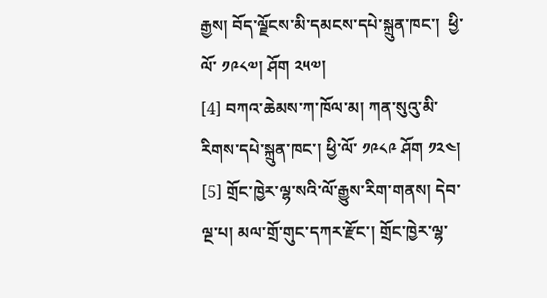རྒྱས། བོད་ལྗོངས་མི་དམངས་དཔེ་སྐྲུན་ཁང་།  ཕྱི་ལོ་ ༡༩༨༧། ཤོག ༢༥༧།
[4] བཀའ་ཆེམས་ཀ་ཁོལ་མ། ཀན་སུའུ་མི་རིགས་དཔེ་སྐྲུན་ཁང་། ཕྱི་ལོ་ ༡༩༨༩ ཤོག ༡༢༤།
[5] གྲོང་ཁྱེར་ལྷ་སའི་ལོ་རྒྱུས་རིག་གནས། དེབ་ལྔ་པ། མལ་གྲོ་གུང་དཀར་རྫོང་། གྲོང་ཁྱེར་ལྷ་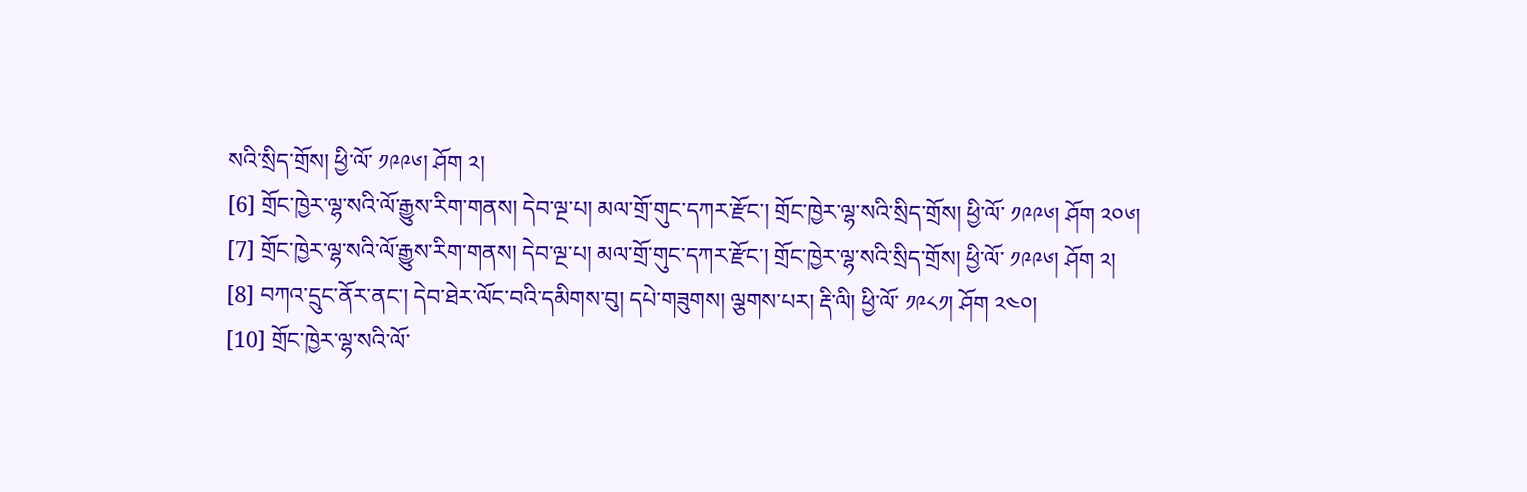སའི་སྲིད་གྲོས། ཕྱི་ལོ་ ༡༩༩༦། ཤོག ༢།
[6] གྲོང་ཁྱེར་ལྷ་སའི་ལོ་རྒྱུས་རིག་གནས། དེབ་ལྔ་པ། མལ་གྲོ་གུང་དཀར་རྫོང་། གྲོང་ཁྱེར་ལྷ་སའི་སྲིད་གྲོས། ཕྱི་ལོ་ ༡༩༩༦། ཤོག ༢༠༦།
[7] གྲོང་ཁྱེར་ལྷ་སའི་ལོ་རྒྱུས་རིག་གནས། དེབ་ལྔ་པ། མལ་གྲོ་གུང་དཀར་རྫོང་། གྲོང་ཁྱེར་ལྷ་སའི་སྲིད་གྲོས། ཕྱི་ལོ་ ༡༩༩༦། ཤོག ༢།
[8] བཀའ་དྲུང་ནོར་ནང་། དེབ་ཐེར་ལོང་བའི་དམིགས་བུ། དཔེ་གཟུགས། ལྕགས་པར། རྡི་ལི། ཕྱི་ལོ་ ༡༩༨༡། ཤོག ༢༤༠།
[10] གྲོང་ཁྱེར་ལྷ་སའི་ལོ་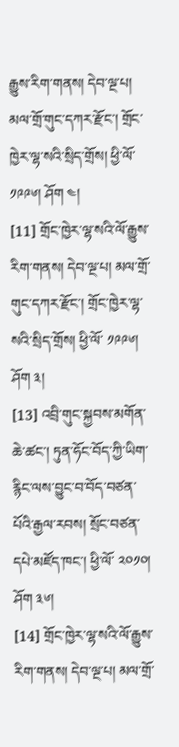རྒྱུས་རིག་གནས། དེབ་ལྔ་པ། མལ་གྲོ་གུང་དཀར་རྫོང་། གྲོང་ཁྱེར་ལྷ་སའི་སྲིད་གྲོས། ཕྱི་ལོ་ ༡༩༩༦། ཤོག ༤།
[11] གྲོང་ཁྱེར་ལྷ་སའི་ལོ་རྒྱུས་རིག་གནས། དེབ་ལྔ་པ། མལ་གྲོ་གུང་དཀར་རྫོང་། གྲོང་ཁྱེར་ལྷ་སའི་སྲིད་གྲོས། ཕྱི་ལོ་ ༡༩༩༦། ཤོག ༣།
[13] འབྲི་གུང་སྐྱབས་མགོན་ཆེ་ཚང་། ཏུན་ཧོང་བོད་ཀྱི་ཡིག་རྙིང་ལས་བྱུང་བ་བོད་བཙན་པོའི་རྒྱལ་རབས། སྲོང་བཙན་དཔེ་མཛོད་ཁང་། ཕྱི་ལོ་ ༢༠༡༠། ཤོག ༣༦།
[14] གྲོང་ཁྱེར་ལྷ་སའི་ལོ་རྒྱུས་རིག་གནས། དེབ་ལྔ་པ། མལ་གྲོ་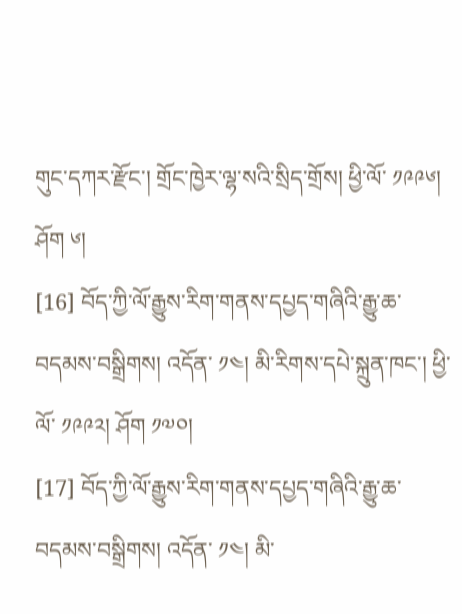གུང་དཀར་རྫོང་། གྲོང་ཁྱེར་ལྷ་སའི་སྲིད་གྲོས། ཕྱི་ལོ་ ༡༩༩༦། ཤོག ༦།
[16] བོད་ཀྱི་ལོ་རྒྱུས་རིག་གནས་དཔྱད་གཞིའི་རྒྱུ་ཆ་བདམས་བསྒྲིགས། འདོན་ ༡༤། མི་རིགས་དཔེ་སྐྲུན་ཁང་། ཕྱི་ལོ་ ༡༩༩༢། ཤོག ༡༧༠།
[17] བོད་ཀྱི་ལོ་རྒྱུས་རིག་གནས་དཔྱད་གཞིའི་རྒྱུ་ཆ་བདམས་བསྒྲིགས། འདོན་ ༡༤། མི་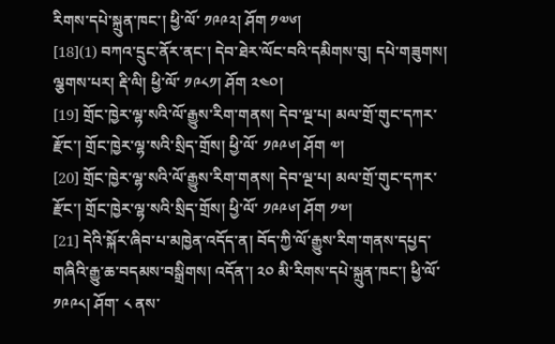རིགས་དཔེ་སྐྲུན་ཁང་། ཕྱི་ལོ་ ༡༩༩༢། ཤོག ༡༧༦།
[18](1) བཀའ་དྲུང་ནོར་ནང་། དེབ་ཐེར་ལོང་བའི་དམིགས་བུ། དཔེ་གཟུགས། ལྕགས་པར། རྡི་ལི། ཕྱི་ལོ་ ༡༩༨༡། ཤོག ༢༤༠།
[19] གྲོང་ཁྱེར་ལྷ་སའི་ལོ་རྒྱུས་རིག་གནས། དེབ་ལྔ་པ། མལ་གྲོ་གུང་དཀར་རྫོང་། གྲོང་ཁྱེར་ལྷ་སའི་སྲིད་གྲོས། ཕྱི་ལོ་ ༡༩༩༦། ཤོག ༧།
[20] གྲོང་ཁྱེར་ལྷ་སའི་ལོ་རྒྱུས་རིག་གནས། དེབ་ལྔ་པ། མལ་གྲོ་གུང་དཀར་རྫོང་། གྲོང་ཁྱེར་ལྷ་སའི་སྲིད་གྲོས། ཕྱི་ལོ་ ༡༩༩༦། ཤོག ༡༧།
[21] དེའི་སྐོར་ཞིབ་པ་མཁྱེན་འདོད་ན། བོད་ཀྱི་ལོ་རྒྱུས་རིག་གནས་དཔྱད་གཞིའི་རྒྱུ་ཆ་བདམས་བསྒྲིགས། འདོན་། ༢༠ མི་རིགས་དཔེ་སྐྲུན་ཁང་། ཕྱི་ལོ་ ༡༩༩༨། ཤོག་ ༨ ནས་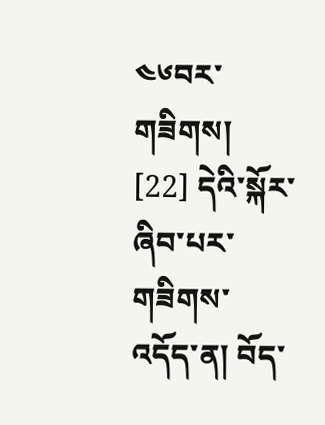༤༦བར་གཟིགས།
[22] དེའི་སྐོར་ཞིབ་པར་གཟིགས་འདོད་ན། བོད་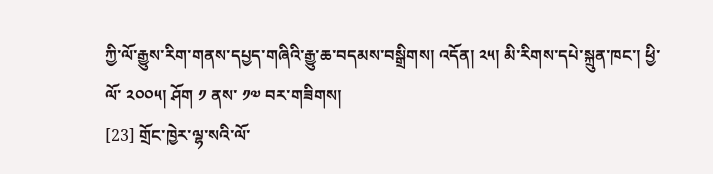ཀྱི་ལོ་རྒྱུས་རིག་གནས་དཔྱད་གཞིའི་རྒྱུ་ཆ་བདམས་བསྒྲིགས། འདོན། ༢༥། མི་རིགས་དཔེ་སྐྲུན་ཁང་། ཕྱི་ལོ་ ༢༠༠༥། ཤོག ༡ ནས་ ༡༧ བར་གཟིགས།
[23] གྲོང་ཁྱེར་ལྷ་སའི་ལོ་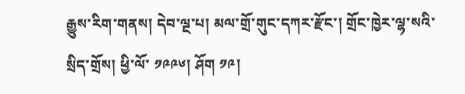རྒྱུས་རིག་གནས། དེབ་ལྔ་པ། མལ་གྲོ་གུང་དཀར་རྫོང་། གྲོང་ཁྱེར་ལྷ་སའི་སྲིད་གྲོས། ཕྱི་ལོ་ ༡༩༩༦། ཤོག ༡༩།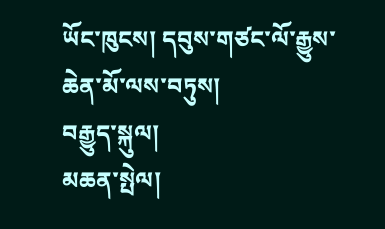ཡོང་ཁུངས། དབུས་གཙང་ལོ་རྒྱུས་ཆེན་མོ་ལས་བཏུས།
བརྒྱུད་སྐུལ།
མཆན་སྤེལ།